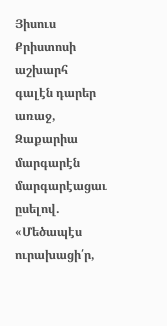Յիսուս Քրիստոսի աշխարհ գալէն դարեր առաջ, Զաքարիա մարգարէն մարգարէացաւ ըսելով. «Մեծապէս ուրախացի՛ր,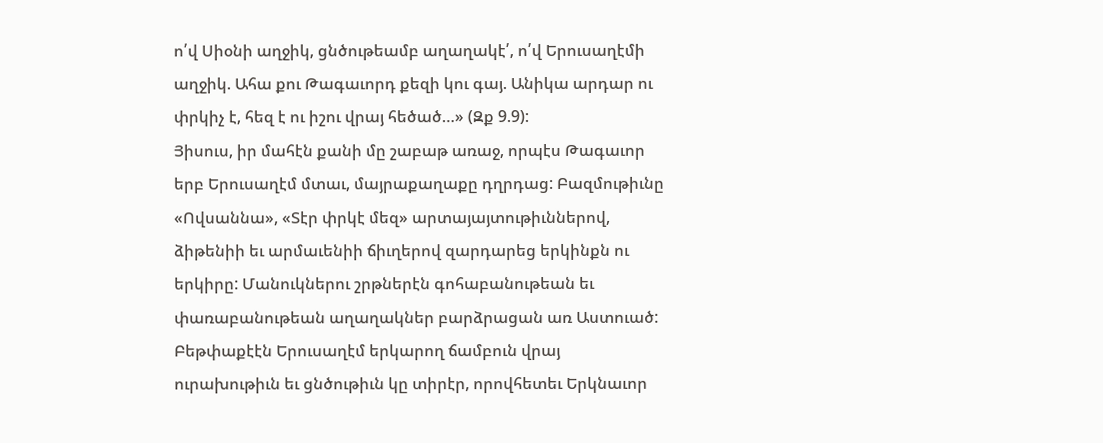ո՛վ Սիօնի աղջիկ, ցնծութեամբ աղաղակէ՛, ո՛վ Երուսաղէմի աղջիկ. Ահա քու Թագաւորդ քեզի կու գայ. Անիկա արդար ու փրկիչ է, հեզ է ու իշու վրայ հեծած…» (Զք 9.9):
Յիսուս, իր մահէն քանի մը շաբաթ առաջ, որպէս Թագաւոր երբ Երուսաղէմ մտաւ, մայրաքաղաքը դղրդաց: Բազմութիւնը «Ովսաննա», «Տէր փրկէ մեզ» արտայայտութիւններով, ձիթենիի եւ արմաւենիի ճիւղերով զարդարեց երկինքն ու երկիրը: Մանուկներու շրթներէն գոհաբանութեան եւ փառաբանութեան աղաղակներ բարձրացան առ Աստուած: Բեթփաքէէն Երուսաղէմ երկարող ճամբուն վրայ ուրախութիւն եւ ցնծութիւն կը տիրէր, որովհետեւ Երկնաւոր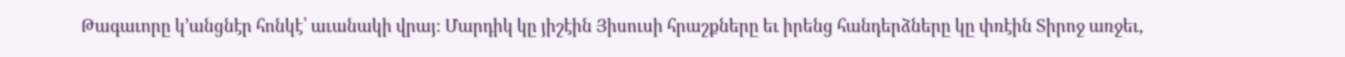Թագաւորը կ’անցնէր հոնկէ՝ աւանակի վրայ: Մարդիկ կը յիշէին Յիսուսի հրաշքները եւ իրենց հանդերձները կը փռէին Տիրոջ առջեւ,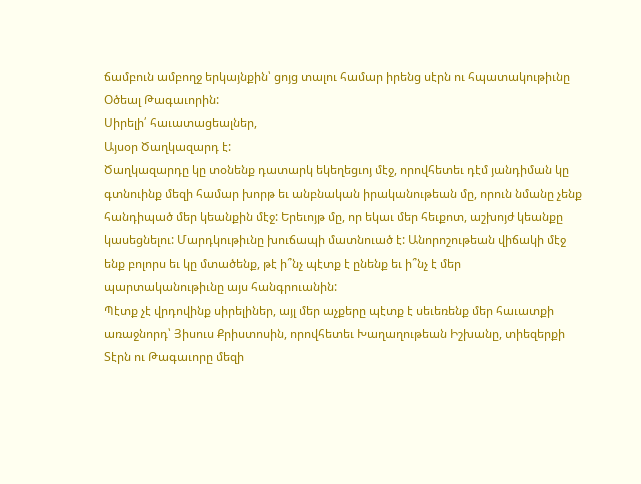ճամբուն ամբողջ երկայնքին՝ ցոյց տալու համար իրենց սէրն ու հպատակութիւնը Օծեալ Թագաւորին:
Սիրելի՛ հաւատացեալներ,
Այսօր Ծաղկազարդ է:
Ծաղկազարդը կը տօնենք դատարկ եկեղեցւոյ մէջ, որովհետեւ դէմ յանդիման կը գտնուինք մեզի համար խորթ եւ անբնական իրականութեան մը, որուն նմանը չենք հանդիպած մեր կեանքին մէջ: Երեւոյթ մը, որ եկաւ մեր հեւքոտ, աշխոյժ կեանքը կասեցնելու: Մարդկութիւնը խուճապի մատնուած է: Անորոշութեան վիճակի մէջ ենք բոլորս եւ կը մտածենք, թէ ի՞նչ պէտք է ընենք եւ ի՞նչ է մեր պարտականութիւնը այս հանգրուանին:
Պէտք չէ վրդովինք սիրելիներ, այլ մեր աչքերը պէտք է սեւեռենք մեր հաւատքի առաջնորդ՝ Յիսուս Քրիստոսին, որովհետեւ Խաղաղութեան Իշխանը, տիեզերքի Տէրն ու Թագաւորը մեզի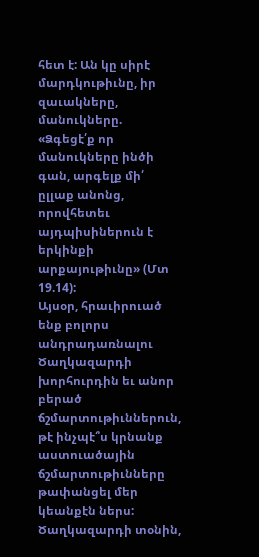հետ է: Ան կը սիրէ մարդկութիւնը, իր զաւակները, մանուկները. «Ձգեցէ՛ք որ մանուկները ինծի գան, արգելք մի՛ ըլլաք անոնց, որովհետեւ այդպիսիներուն է երկինքի արքայութիւնը» (Մտ 19.14):
Այսօր, հրաւիրուած ենք բոլորս անդրադառնալու Ծաղկազարդի խորհուրդին եւ անոր բերած ճշմարտութիւններուն, թէ ինչպէ՞ս կրնանք աստուածային ճշմարտութիւնները թափանցել մեր կեանքէն ներս:
Ծաղկազարդի տօնին,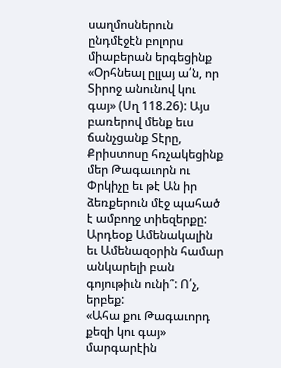սաղմոսներուն ընդմէջէն բոլորս միաբերան երգեցինք «Օրհնեալ ըլլայ ա՛ն, որ Տիրոջ անունով կու գայ» (Սղ 118.26): Այս բառերով մենք եւս ճանչցանք Տէրը, Քրիստոսը հռչակեցինք մեր Թագաւորն ու Փրկիչը եւ թէ Ան իր ձեռքերուն մէջ պահած է ամբողջ տիեզերքը: Արդեօք Ամենակալին եւ Ամենազօրին համար անկարելի բան գոյութիւն ունի՞: Ո՛չ, երբեք:
«Ահա քու Թագաւորդ քեզի կու գայ» մարգարէին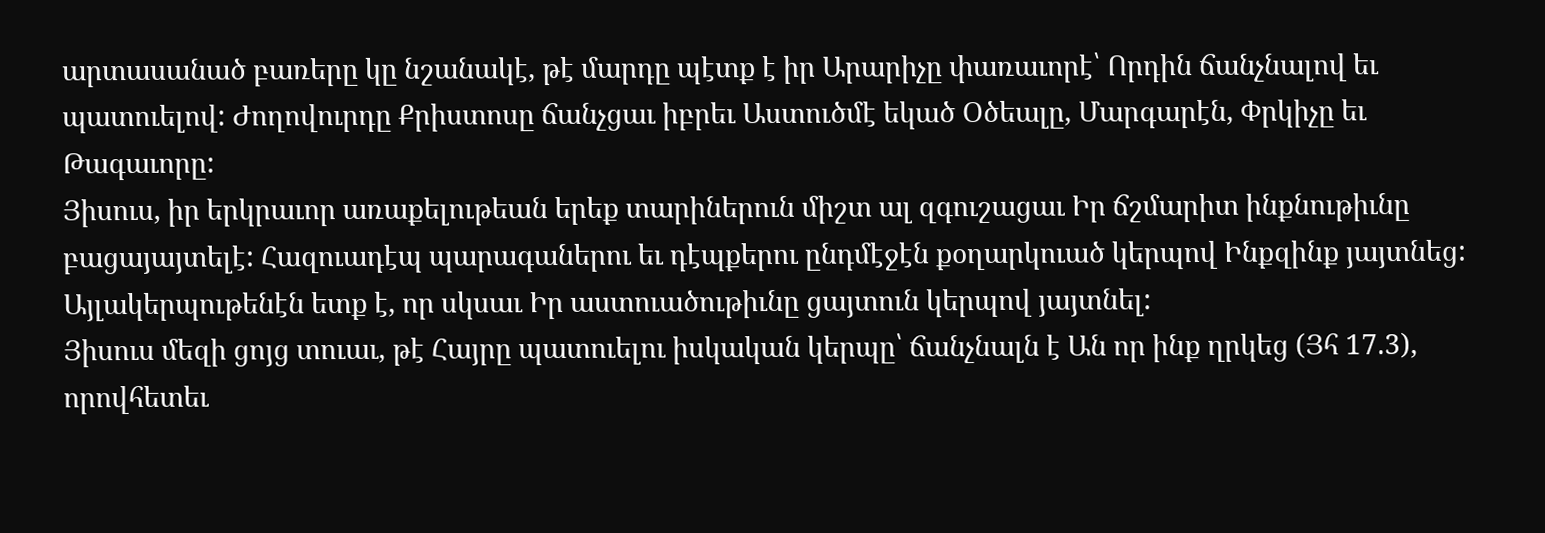արտասանած բառերը կը նշանակէ, թէ մարդը պէտք է իր Արարիչը փառաւորէ՝ Որդին ճանչնալով եւ պատուելով: Ժողովուրդը Քրիստոսը ճանչցաւ իբրեւ Աստուծմէ եկած Օծեալը, Մարգարէն, Փրկիչը եւ Թագաւորը:
Յիսուս, իր երկրաւոր առաքելութեան երեք տարիներուն միշտ ալ զգուշացաւ Իր ճշմարիտ ինքնութիւնը բացայայտելէ: Հազուադէպ պարագաներու եւ դէպքերու ընդմէջէն քօղարկուած կերպով Ինքզինք յայտնեց: Այլակերպութենէն ետք է, որ սկսաւ Իր աստուածութիւնը ցայտուն կերպով յայտնել:
Յիսուս մեզի ցոյց տուաւ, թէ Հայրը պատուելու իսկական կերպը՝ ճանչնալն է Ան որ ինք ղրկեց (Յհ 17.3), որովհետեւ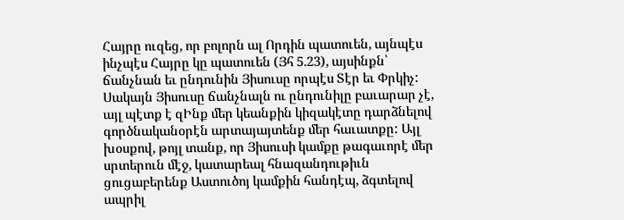Հայրը ուզեց, որ բոլորն ալ Որդին պատուեն, այնպէս ինչպէս Հայրը կը պատուեն (Յհ 5.23), այսինքն՝ ճանչնան եւ ընդունին Յիսուսը որպէս Տէր եւ Փրկիչ: Սակայն Յիսուսը ճանչնալն ու ընդունիլը բաւարար չէ, այլ պէտք է զԻնք մեր կեանքին կիզակէտը դարձնելով գործնականօրէն արտայայտենք մեր հաւատքը: Այլ խօսքով, թոյլ տանք, որ Յիսուսի կամքը թագաւորէ մեր սրտերուն մէջ, կատարեալ հնազանդութիւն ցուցաբերենք Աստուծոյ կամքին հանդէպ, ձգտելով ապրիլ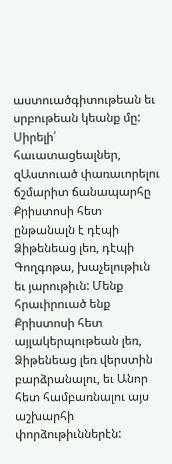աստուածգիտութեան եւ սրբութեան կեանք մը:
Սիրելի՛ հաւատացեալներ, զԱստուած փառաւորելու ճշմարիտ ճանապարհը Քրիստոսի հետ ընթանալն է դէպի Ձիթենեաց լեռ, դէպի Գողգոթա, խաչելութիւն եւ յարութիւն: Մենք հրաւիրուած ենք Քրիստոսի հետ այլակերպութեան լեռ, Ձիթենեաց լեռ վերստին բարձրանալու, եւ Անոր հետ համբառնալու այս աշխարհի փորձութիւններէն: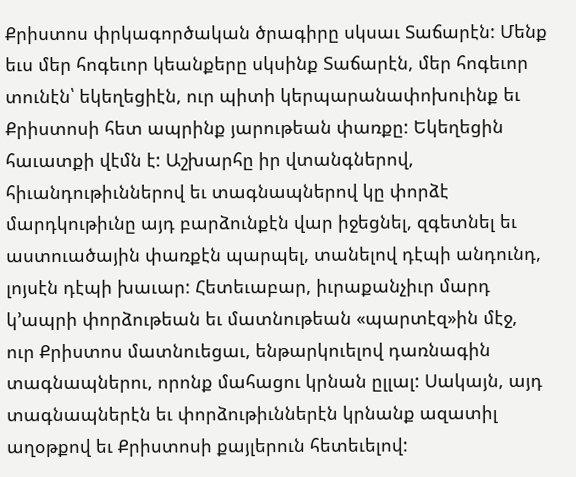Քրիստոս փրկագործական ծրագիրը սկսաւ Տաճարէն: Մենք եւս մեր հոգեւոր կեանքերը սկսինք Տաճարէն, մեր հոգեւոր տունէն՝ եկեղեցիէն, ուր պիտի կերպարանափոխուինք եւ Քրիստոսի հետ ապրինք յարութեան փառքը: Եկեղեցին հաւատքի վէմն է: Աշխարհը իր վտանգներով, հիւանդութիւններով եւ տագնապներով կը փորձէ մարդկութիւնը այդ բարձունքէն վար իջեցնել, զգետնել եւ աստուածային փառքէն պարպել, տանելով դէպի անդունդ, լոյսէն դէպի խաւար: Հետեւաբար, իւրաքանչիւր մարդ կ’ապրի փորձութեան եւ մատնութեան «պարտէզ»ին մէջ, ուր Քրիստոս մատնուեցաւ, ենթարկուելով դառնագին տագնապներու, որոնք մահացու կրնան ըլլալ: Սակայն, այդ տագնապներէն եւ փորձութիւններէն կրնանք ազատիլ աղօթքով եւ Քրիստոսի քայլերուն հետեւելով: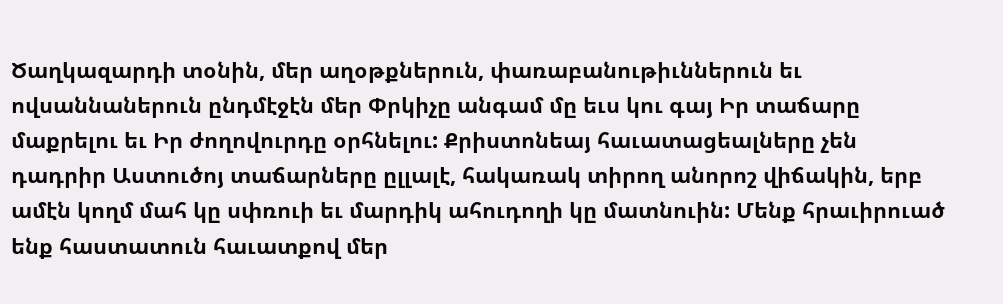Ծաղկազարդի տօնին, մեր աղօթքներուն, փառաբանութիւններուն եւ ովսաննաներուն ընդմէջէն մեր Փրկիչը անգամ մը եւս կու գայ Իր տաճարը մաքրելու եւ Իր ժողովուրդը օրհնելու: Քրիստոնեայ հաւատացեալները չեն դադրիր Աստուծոյ տաճարները ըլլալէ, հակառակ տիրող անորոշ վիճակին, երբ ամէն կողմ մահ կը սփռուի եւ մարդիկ ահուդողի կը մատնուին: Մենք հրաւիրուած ենք հաստատուն հաւատքով մեր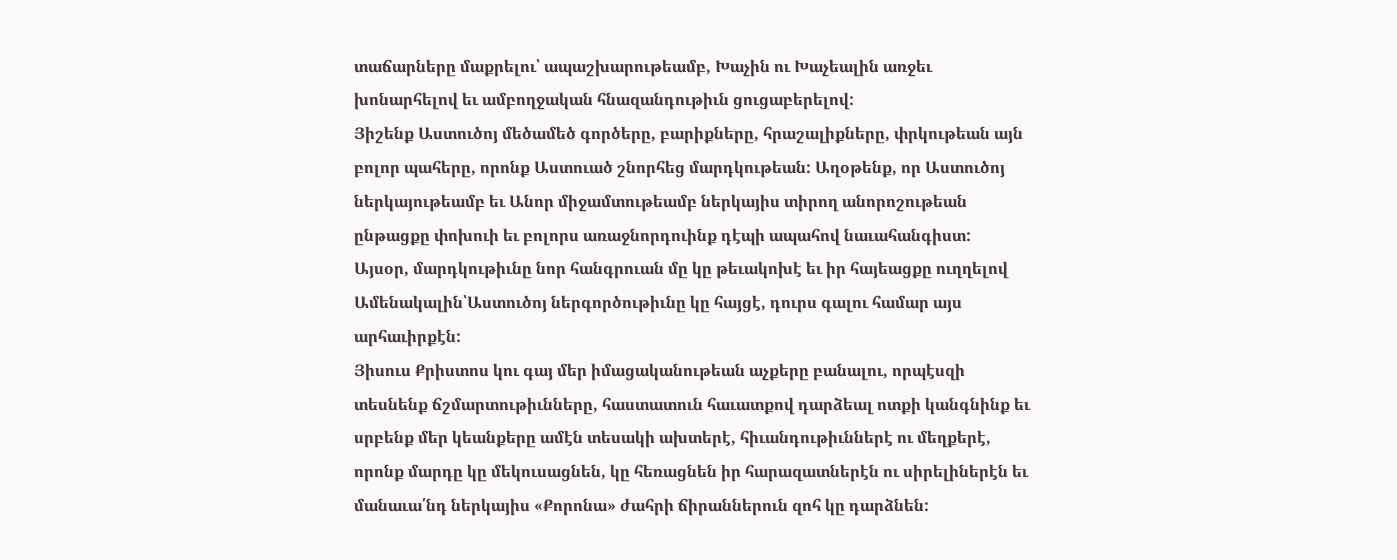տաճարները մաքրելու՝ ապաշխարութեամբ, Խաչին ու Խաչեալին առջեւ խոնարհելով եւ ամբողջական հնազանդութիւն ցուցաբերելով:
Յիշենք Աստուծոյ մեծամեծ գործերը, բարիքները, հրաշալիքները, փրկութեան այն բոլոր պահերը, որոնք Աստուած շնորհեց մարդկութեան: Աղօթենք, որ Աստուծոյ ներկայութեամբ եւ Անոր միջամտութեամբ ներկայիս տիրող անորոշութեան ընթացքը փոխուի եւ բոլորս առաջնորդուինք դէպի ապահով նաւահանգիստ:
Այսօր, մարդկութիւնը նոր հանգրուան մը կը թեւակոխէ եւ իր հայեացքը ուղղելով Ամենակալին՝Աստուծոյ ներգործութիւնը կը հայցէ, դուրս գալու համար այս արհաւիրքէն:
Յիսուս Քրիստոս կու գայ մեր իմացականութեան աչքերը բանալու, որպէսզի տեսնենք ճշմարտութիւնները, հաստատուն հաւատքով դարձեալ ոտքի կանգնինք եւ սրբենք մեր կեանքերը ամէն տեսակի ախտերէ, հիւանդութիւններէ ու մեղքերէ, որոնք մարդը կը մեկուսացնեն, կը հեռացնեն իր հարազատներէն ու սիրելիներէն եւ մանաւա՛նդ ներկայիս «Քորոնա» ժահրի ճիրաններուն զոհ կը դարձնեն: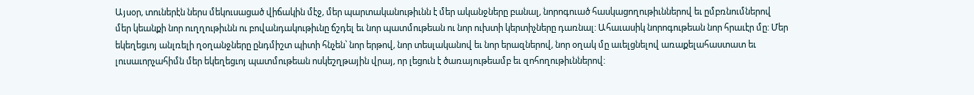Այսօր, տուներէն ներս մեկուսացած վիճակին մէջ, մեր պարտականութիւնն է մեր ականջները բանալ, նորոգուած հասկացողութիւններով եւ ըմբռնումներով մեր կեանքի նոր ուղղութիւնն ու բովանդակութիւնը ճշդել եւ նոր պատմութեան ու նոր ուխտի կերտիչները դառնալ: Ահաւասիկ նորոգութեան նոր հրաւէր մը: Մեր եկեղեցւոյ անլռելի ղօղանջները ընդմիշտ պիտի հնչեն՝ նոր երթով, նոր տեսլականով եւ նոր երազներով, նոր օղակ մը աւելցնելով առաքելահաստատ եւ լուսաւորչահիմն մեր եկեղեցւոյ պատմութեան ոսկեշղթային վրայ, որ լեցուն է ծառայութեամբ եւ զոհողութիւններով: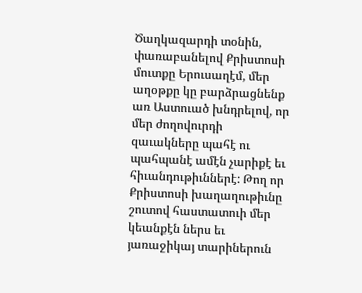Ծաղկազարդի տօնին, փառաբանելով Քրիստոսի մուտքը Երուսաղէմ, մեր աղօթքը կը բարձրացնենք առ Աստուած խնդրելով, որ մեր ժողովուրդի զաւակները պահէ ու պահպանէ ամէն չարիքէ եւ հիւանդութիւններէ: Թող որ Քրիստոսի խաղաղութիւնը շուտով հաստատուի մեր կեանքէն ներս եւ յառաջիկայ տարիներուն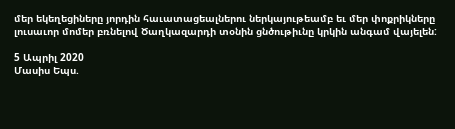մեր եկեղեցիները յորդին հաւատացեալներու ներկայութեամբ եւ մեր փոքրիկները լուսաւոր մոմեր բռնելով Ծաղկազարդի տօնին ցնծութիւնը կրկին անգամ վայելեն:

5 Ապրիլ 2020
Մասիս Եպս.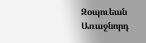Զօպուեան
Առաջնորդ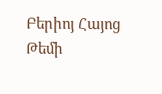Բերիոյ Հայոց Թեմի